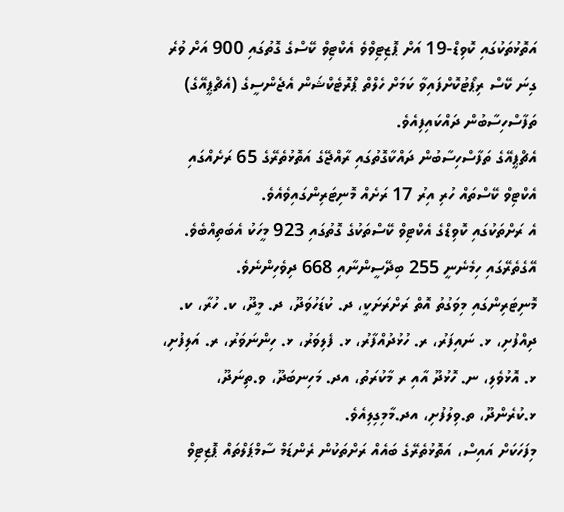އަތޮޅުތަކުގައި ކޮވިޑް-19 އަށް ޕޮޒިޓިވްވެ އެކްޓިވް ކޭސްގެ ގޮތުގައި 900 އަށް ވުރެ ގިނަ ކޭސް ރިޕޯޓުކޮށްފައިވާ ކަމަށް ހެލްތް ޕްރޮޓެކްޝަން އެޖެންސީގެ (އެޗްޕީއޭގެ) ތަފާސްހިސާބުން ދައްކައިފިއެވެ.
އެޗްޕީއޭގެ ތަފާސްހިސާބުން ދައްކާގޮތުގައި ރާއްޖޭގެ އަތޮޅުތެރޭގެ 65 ރަށެއްގައި އެކްޓިވް ކޭސްތައް ހުރި އިރު 17 ރަށެއް މޮނިޓަރިންގައިވެއެވެ.
އެ ރަށްތަކުގައި ކޮވިޑްގެ އެކްޓިވް ކޭސްތަކުގެ ގޮތުގައި 923 މީހަކު އެބަތިއްބެވެ. އޭގެތެރޭގައި ހިމެނެނީ 255 ބިދޭސީންނާއި 668 ދިވެހިންނެވެ.
މޮނިޓަރިންގައި މިވަގުތު އޮތް ރަށްރަށަކީ، ދ. ކުޑަހުވަދޫ، ދ. މީދޫ، ކ. ހުރާ، ކ. ދިއްފުށި، ޅ. ނައިފަރު، ރ. ހުޅުދުއްފާރު، ޅ. ފެލިވަރު، ޅ. ހިންނަވަރު، ރ. އަލިފުށި، ޅ. އޮޅުވެލި، ނ. ހޮޅުދޫ އާއި ރ މާކުރަތު، އދ. މަހިނބަދޫ، ވ.ތިނަދޫ، ޅ.ކުރެންދޫ، ތ.ވިލުފުށި، އދ.މާމިގިލިއެވެ.
މިފަހަކަށް އައިސް، އަތޮޅުތެރޭގެ ބައެއް ރަށްތަކުން ރެންޑަމް ސާމްޕަލްތައް ޕޮޒިޓިވް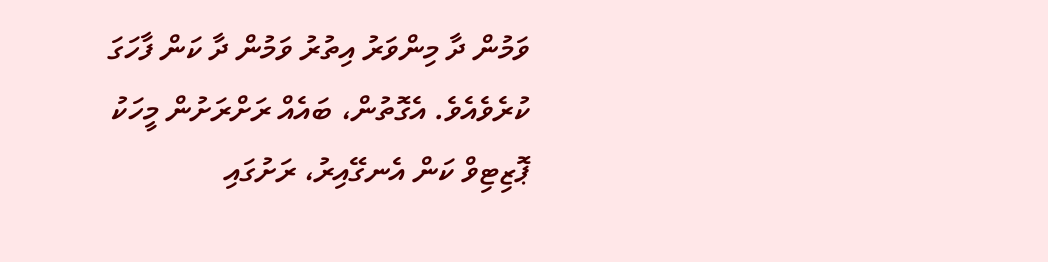ވަމުން ދާ މިންވަރު އިތުރު ވަމުން ދާ ކަން ފާހަގަ ކުރެވެއެވެ. އެގޮތުން، ބައެއް ރަށްރަށުން މީހަކު ޕޮޒިޓިވް ކަން އެނގޭއިރު، ރަށުގައި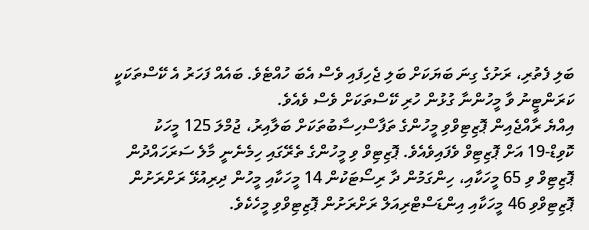ބަލި ފެތުރި، ރަށުގެ ގިނަ ބަޔަކަށް ބަލި ޖެހިފައި ވެސް އެބަ ހުއްޓެވެ. ބައެއް ފަހަރު އެ ކޭސްތަކަކީ ކަރަންޓީނު ވާ މީހުންނާ ގުޅުން ހުރި ކޭސްތަކަށް ވެސް ވެއެވެ.
އިއްޔެ ރާއްޖެއިން ޕޮޒިޓިވްވި މީހުންގެ ތަފާސްހިސާބުތަކަށް ބަލާއިރު، ޖުމްލަ 125 މީހަކު ކޮވިޑް-19 އަށް ޕޮޒިޓިވް ވެފައިވެއެވެ. ޕޮޒިޓިވް ވި މީހުންގެ ތެރޭގައި ހިމެނެނީ މާލެ ސަރަހައްދުން ޕޮޒިޓިވް ވި 65 މީހަކާއި، ހިންގަމުން ދާ ރިސޯޓަކުން 14 މީހަކާއި މީހުން ދިރިއުޅޭ ރަށްރަށުން ޕޮޒިޓިވްވި 46 މީހަކާއި އިންޑަސްޓްރިއަލް ރަށްރަށުން ޕޮޒިޓިވްވި މީހެކެވެ.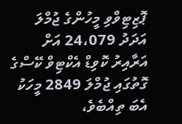ޕޮޒިޓިވްވި މީހުންގެ ޖުމްލަ އަދަދު 24،079 އަށް އަރާއިރު ކޮވިޑް އެކްޓިވް ކޭސްގެ ގޮތުގައި ޖުމްލަ 2849 މީހަކު އެބަ ތިއްބެވެ،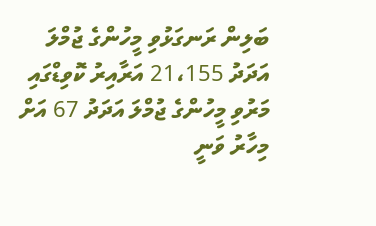ބަލިން ރަނގަޅުވި މީހުންގެ ޖުމްލަ އަދަދު 21،155 އަރާއިރު ކޮވިޑްގައި މަރުވި މީހުންގެ ޖުމްލަ އަދަދު 67 އަށް މިހާރު ވަނީ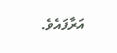އަރާފައެވެ.